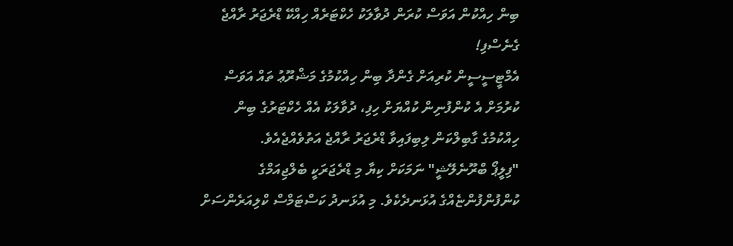ބިން ހިއްކުން އަވަސް ކުރަން ދުވާލަކު ހެކްޓަރެއް ހިއްކޭ ޑްރެޖަރު ރާއްޖެ ގެނެސްފި!
އެމްޓީސީސީން ކުރިއަށް ގެންދާ ބިން ހިއްކުމުގެ މަޝްރޫޢު ތައް އަވަސް ކުރުމަށް އެ ކުންފުނިން ކުއްޔަށް ހިފި، ދުވާލަކު އެއް ހެކްޓަރުގެ ބިން ހިއްކުމުގެ ގާބިލްކަން ލިބިފައިވާ ޑްރެޖަރު ރާއްޖެ އަތުވެއްޖެއެވެ.
"ފިލީޕޯ ބްރޫނެލޭޝީ" ނަމަކަށް ކިޔާ މި ޑްރެޖަރަކީ ބެލްޖިއަމްގެ ކުންފުންފުންޏެއްގެ އުޅަނދެކެވެ. މި އުޅަނދު ކަސްޓަމްސް ކްލިއަރެންސަށް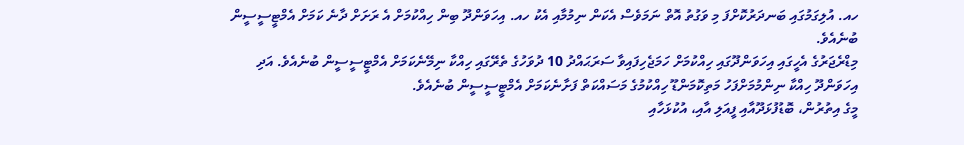ހއ. އުލިގަމުގައި ބަނދަރުކޮށްފަ މި ވަގުތު އޮތް ނަމަވެސް އެކަން ނިމުމާއި އެކު ހއ. އިހަވަންދޫ ބިން ހިއްކުމަށް އެ ރަށަށް ދާނެ ކަމަށް އެމްޓީސީސީން ބުނެއެވެ.
މިޑްރެޖަރުގެ އެހީގައި އިހަވަންދޫގައި ހިއްކުމަށް ހަމަޖެހިފައިވާ ސަރަޙައްދު 10 ދުވަހުގެ ތެރޭގައި ހިއްކާ ނިމޭނެކަމަށް އެމްޓީސީސީން ބުނެއެވެ. އަދި އިހަވަންދޫ ހިއްކާ ނިންމުމަށްފަހު މަތިކޮމަންޑޫ ހިއްކުމުގެ މަސައްކަތް ފަށާނެކަމަށް އެމްޓީސީސީން ބުނެއެވެ.
މީގެ އިތުރުން، ބޮޑުފުޅަދޫއާއި ފީއަލި އާއި، އުކުޅަހާއި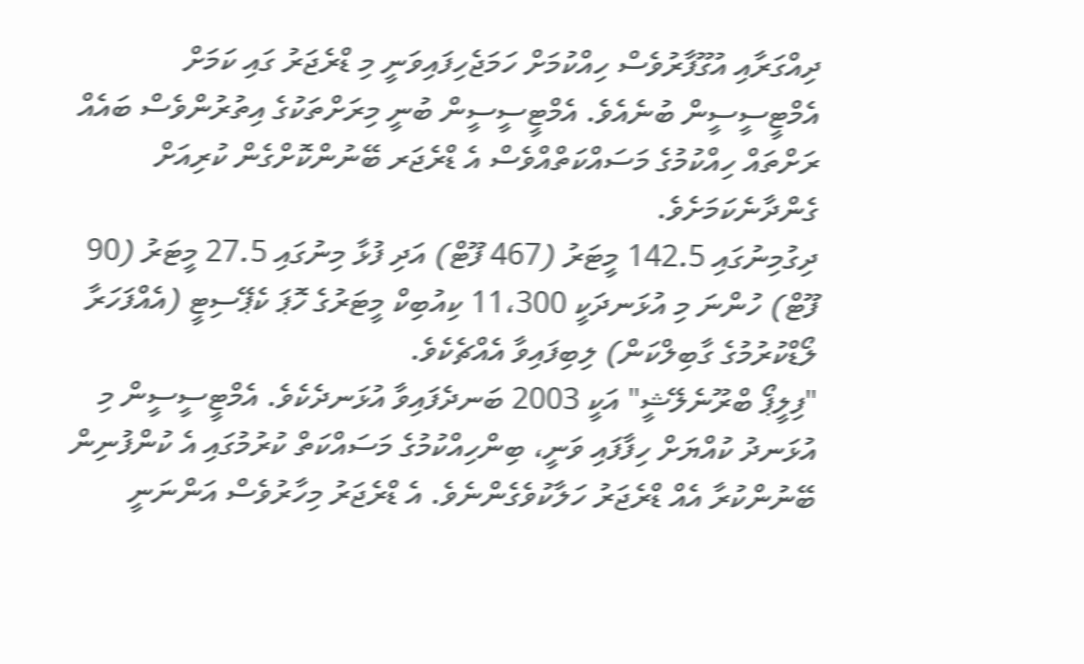ދިއްގަރާއި އުގޫފާރުވެސް ހިއްކުމަށް ހަމަޖެހިފައިވަނީ މި ޑްރެޖަރު ގައި ކަމަށް އެމްޓީސީސީން ބުނެއެވެ. އެމްޓީސީސީން ބުނީ މިރަށްތަކުގެ އިތުރުންވެސް ބައެއް ރަށްތައް ހިއްކުމުގެ މަސައްކަތްއްވެސް އެ ޑްރެޖަރ ބޭނުންކޮށްގެން ކުރިއަށް ގެންދާނެކަމަށެވެ.
ދިގުމިނުގައި 142.5 މީޓަރު (467 ފޫޓް) އަދި ފުޅާ މިނުގައި 27.5 މީޓަރު (90 ފޫޓް) ހުންނަ މި އުޅަނދަކީ 11،300 ކިއުބިކް މީޓަރުގެ ހޮޕަ ކެޕޭސިޓީ (އެއްފަހަރާ ލޯޑްކުރުމުގެ ގާބިލްކަން) ލިބިފައިވާ އެއްޗެކެވެ.
"ފިލީޕޯ ބްރޫނެލޭޝީ" އަކީ 2003 ބަނދެފައިވާ އުޅަނދެކެވެ. އެމްޓީސީސީން މި އުޅަނދު ކުއްޔަށް ހިފާފައި ވަނީ، ބިންހިއްކުމުގެ މަސައްކަތް ކުރުމުގައި އެ ކުންފުނިން ބޭނުންކުރާ އެއް ޑްރެޖަރު ހަލާކުވެގެންނެވެ. އެ ޑްރެޖަރު މިހާރުވެސް އަންނަނީ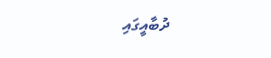ދުބާއީގައި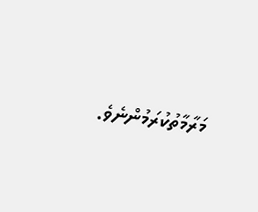މަރާމާތުކުރަމުންނެވެ.